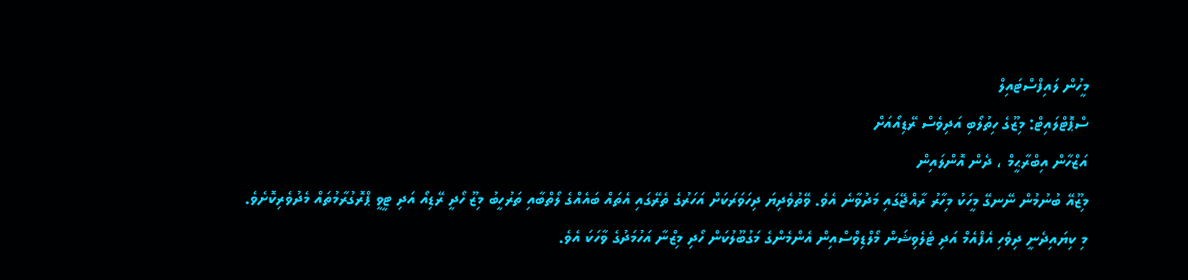މީހުން ލައިފްސްޓައިލް
ސްޕޮޓްލައިޓް: މިޒޫގެ ހިތުލޯބި އަދިވެސް ރޭޑިއޯއަށް
އަޒްހާން އިބްރާޙީމް ، ދެން އޮންލައިން
މިޒޫއޭ ބުނުމުން ނޭނގޭ މީހަކު މިހާރު ރާއްޖޭގައި މަދުވާނެ އެވެ. ވޭތުވެދިޔަ ދިހަވަރަކަށް އަހަރުގެ ތެރޭގައި އެތައް ބައެއްގެ ލޯތްބާއި ތަރުހީބު މިޒޫ ހޯދީ ރޭޑިއޯ އަދި ޓީވީ ޕްރޮގުރާމުތައް މެދުވެރިކޮށެވެ.
މި ކިޔައިދެނީ ދިވެހި އެފްއެމް އަދި ޓެލެވިޝަން މޯލްޑިވްސްއިން އެންމެންގެ މަގުބޫލުކަން ހޯދި މިޒްނާ އަހުމަދުގެ ވާހަކަ އެވެ.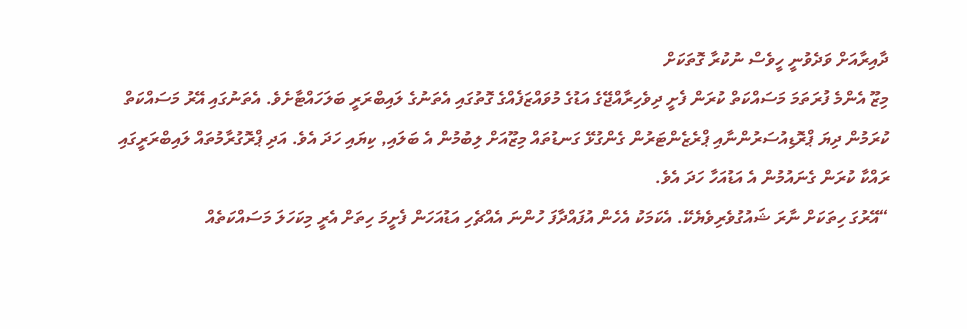ދާއިރާއަށް ވަދެވުނީ ހީވެސް ނުކުރާ ގޮތަކަށް
މިޒޫ އެންމެ ފުރަތަމަ މަސައްކަތް ކުރަން ފެށީ ދިވެހިރާއްޖޭގެ އަޑުގެ މުވައްޒަފެއްގެ ގޮތުގައި އެތަނުގެ ލައިބްރަރީ ބަލަހައްޓާށެވެ. އެތަނުގައި އޭރު މަސައްކަތް ކުރަމުން ދިޔަ ޕްރޮޑިއުސަރުންނާއި ޕްރެޒެންޓަރުން ގެންގުޅޭ ގަނޑުތައް މިޒޫއަށް ލިބުމުން އެ ބަލައި, ކިޔައި ހަދަ އެވެ. އަދި ޕްރޮގުރާމުތައް ލައިބްރަރީގައި ރައްކާ ކުރަން ގެނައުމުން އެ އަޑުއަހާ ހަދަ އެވެ.
“އޭރުގަ ހިތަކަށް ނާރަ ޝައުގުވެރިވެޔެކޭ. އެކަމަކު އެހެން އުފައްދާފަ ހުންނަ އެއްޗެހި އަޑުއަހަން ފެށީމަ ހިތަށް އެރީ މިކަހަލަ މަސައްކަތެއް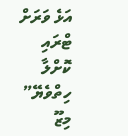އަޅެ ވަރަށް ޓްރައި ކޮށްލާ ހިތްވެޔޭ”
މިޒޫ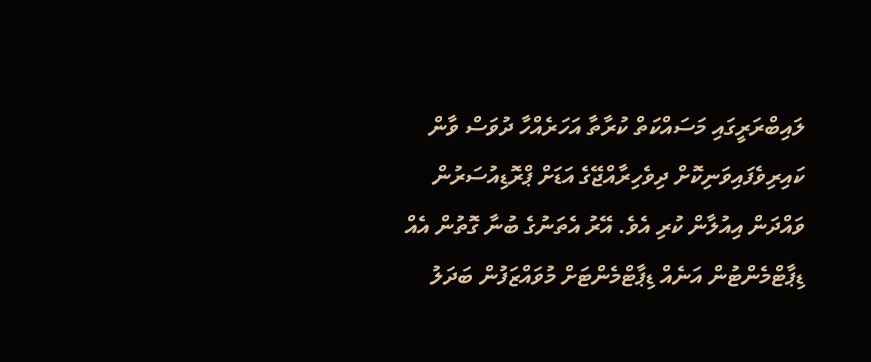ލައިބްރަރީގައި މަސައްކަތް ކުރާތާ އަހަރެއްހާ ދުވަސް ވާން ކައިރިވެފައިވަނިކޮށް ދިވެހިރާއްޖޭގެ އަޑަށް ޕްރޮޑިއުސަރުން ވައްދަން އިއުލާން ކުރި އެވެ. އޭރު އެތަނުގެ ބުނާ ގޮތުން އެއް ޑިޕާޓްމެންޓުން އަނެއް ޑިޕާޓްމެންޓަށް މުވައްޒަފުން ބަދަލު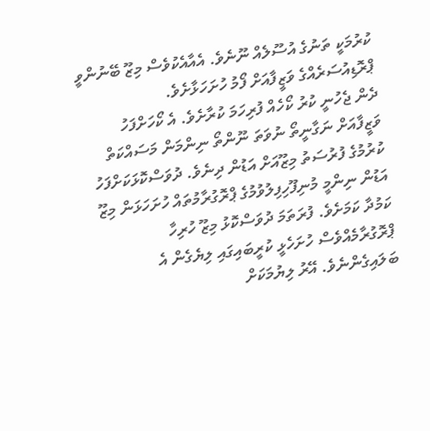ކުރުމަކީ ތަނުގެ އުސޫލެއް ނޫނެވެ. އެއާއެކުވެސް މިޒޫ ބޭނުންވީ ޕްރޮޑިއުސަރެއްގެ ވަޒީފާއަށް ފޯމު ހުށަހަޅާށެވެ.
ދެން ޖެހުނީ ކުރު ކޯހެއް ފުރިހަމަ ކުރާށެވެ. އެ ކޯހަށްފަހު ވަޒީފާއަށް ނަގާނީތޯ ނުވަތަ ނޫންތޯ ނިންމަން މަސައްކަތް ކުރުމުގެ ފުރުސަތު މިޒޫއަށް އަޑުން ދިނެވެ. ދުވަސްކޮޅަކަށްފަހު އަޑުން ނިންމީ މުނިފޫހިފިލުވުމުގެ ޕްރޮގުރާމުތައް ހުށަހަޅަން މިޒޫ ކަމުދާ ކަމަށެވެ. ފުރަތަމަ ދުވަސްކޮޅު މިޒޫ ހުރިހާ ޕްރޮގުރާމެއްވެސް ހުށަހެޅީ ކުރީބައިގައި ލިޔެގެން އެ ބަލައިގެންނެވެ. އޭރު ލިޔުމަކަށް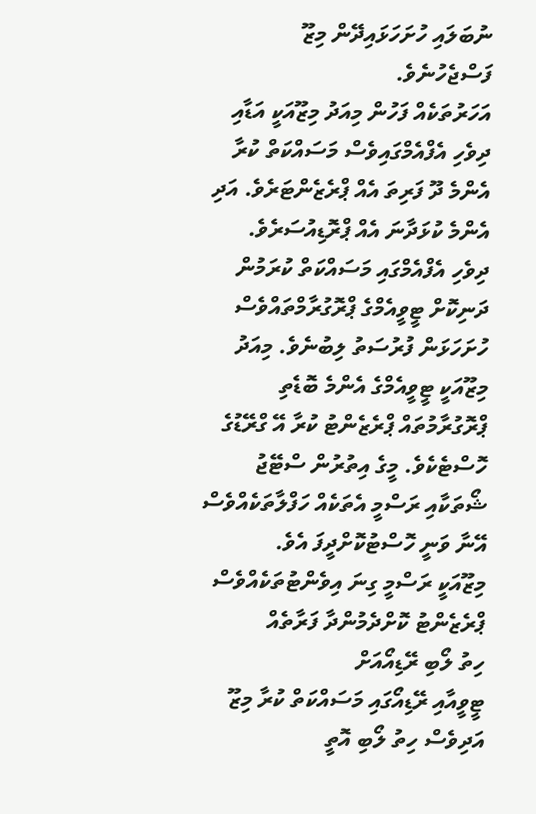ނުބަލައި ހުށަހަޅައިދޭން މިޒޫ ފަސްޖެހުނެވެ.
އަހަރުތަކެއް ފަހުން މިއަދު މިޒޫއަކީ އަޑާއި ދިވެހި އެފްއެމްގައިވެސް މަސައްކަތް ކުރާ އެންމެ ދޫ ފަރިތަ އެއް ޕްރެޒެންޓަރެވެ. އަދި އެންމެ ކުޅަދާނަ އެއް ޕްރޮޑިއުސަރެވެ. ދިވެހި އެފްއެމްގައި މަސައްކަތް ކުރަމުން ދަނިކޮށް ޓީވީއެމްގެ ޕްރޮގުރާމްތައްވެސް ހުށަހަޅަން ފުރުސަތު ލިބުނެވެ. މިއަދު މިޒޫއަކީ ޓީވީއެމްގެ އެންމެ ބޮޑެތި ޕްރޮގުރާމުތައް ޕްރެޒެންޓު ކުރާ އޭ ގްރޭޑުގެ ހޮސްޓެކެވެ. މީގެ އިތުރުން ސްޓޭޖު ޝޯތަކާއި ރަސްމީ އެތަކެއް ހަފްލާތަކެއްވެސް އޭނާ ވަނީ ހޮސްޓުކޮށްދީފަ އެވެ.
މިޒޫއަކީ ރަސްމީ ގިނަ އިވެންޓުތަކެއްވެސް ޕްރެޒެންޓު ކޮށްދެމުންދާ ފަރާތެއް
ހިތު ލޯބި ރޭޑިއޯއަށް
ޓީވީއާއި ރޭޑިއޯގައި މަސައްކަތް ކުރާ މިޒޫ އަދިވެސް ހިތު ލޯބި އޮތީ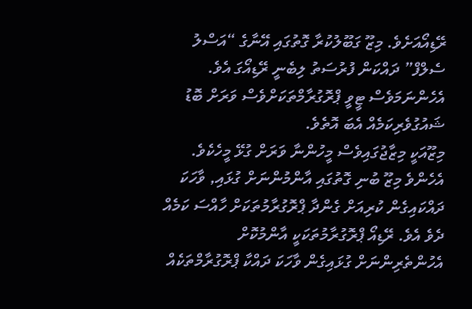ރޭޑިއޯއަށެވެ. މިޒޫ ގަބޫލުކުރާ ގޮތުގައި އޭނާގެ “އަސްލު ސެލްފް” ދައްކަން ފުރުސަތު ލިބެނީ ރޭޑިއޯގަ އެވެ. އެހެންނަމަވެސް ޓީވީ ޕްރޮގުރާމްތަކަށްވެސް ވަރަށް ބޮޑު ޝައުގުވެރިކަމެއް އެބަ އޮތެވެ.
މިޒޫއަކީ މިޒާޖުގައިވެސް މީހުންނާ ވަރަށް ގުޅޭ މީހެކެވެ. އެހެންވެ މިޒޫ ބުނި ގޮތުގައި އާންމުންނަށް ގުޅައި, ވާހަކަ ދައްކައިގެން ކުރިއަށް ގެންދާ ޕްރޮގުރާމުތަކަށް ހާއްސަ ކަމެއް ދެވެ އެވެ. ރޭޑިއޯ ޕްރޮގުރާމުތަކަކީ އާންމުކޮށް އެހުންތެރިންނަށް ގުޅައިގެން ވާހަކަ ދައްކާ ޕްރޮގުރާމްތަކެއް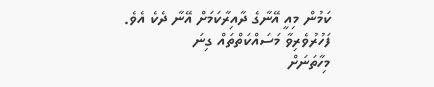ކަމުން މިއީ އޭނާގެ ދާއިރާކަމަށް އޭނާ ދެކެ އެވެ.
ފަހުރުވެރިވާ މަސައްކަތްތައް ގިނަ
މިހާތަނަށް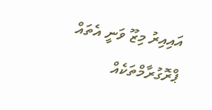އައިއިރު މިޒޫ ވަނީ އެތައް ޕްރޮގުރާމްތަކެއް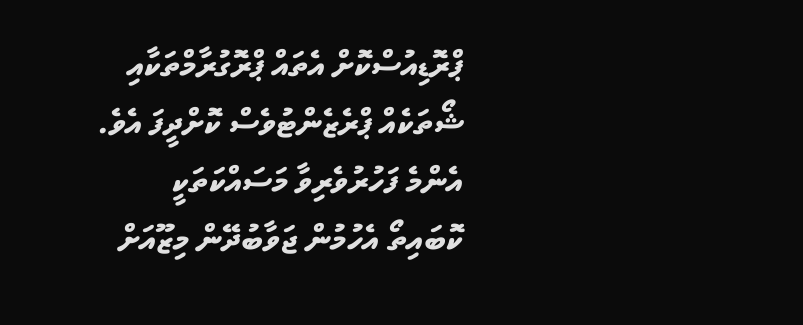ޕްރޮޑިއުސްކޮށް އެތައް ޕްރޮގުރާމްތަކާއި ޝޯތަކެއް ޕްރެޒެންޓުވެސް ކޮށްދީފަ އެވެ. އެންމެ ފަހުރުވެރިވާ މަސައްކަތަކީ ކޮބައިތޯ އެހުމުން ޖަވާބުދޭން މިޒޫއަށް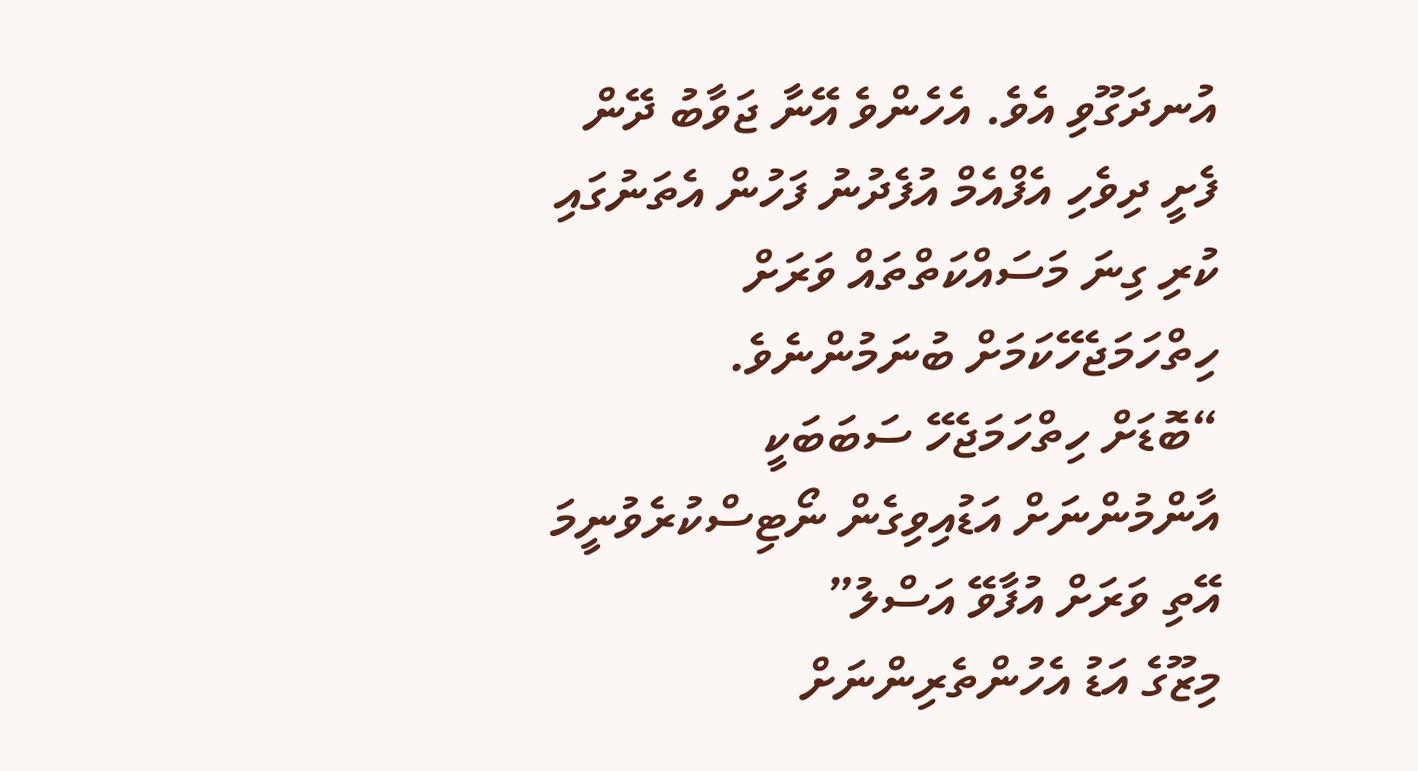އުނދަގޫވި އެވެ. އެހެންވެ އޭނާ ޖަވާބު ދޭން ފެށީ ދިވެހި އެފްއެމް އުފެދުނު ފަހުން އެތަނުގައި ކުރި ގިނަ މަސައްކަތްތައް ވަރަށް ހިތްހަމަޖެހޭކަމަށް ބުނަމުންނެވެ.
“ބޮޑަށް ހިތްހަމަޖެހޭ ސަބަބަކީ އާންމުންނަށް އަޑުއިވިގެން ނޯޓިސްކުރެވުނީމަ އޭތި ވަރަށް އުފާވޭ އަސްލު”
މިޒޫގެ އަޑު އެހުންތެރިންނަށް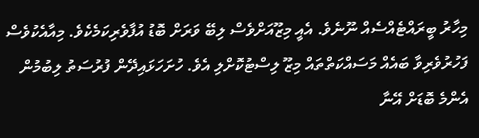މިހާރު ބީރައްޓެއްސެއް ނޫނެވެ. އެއީ މިޒޫއަށްވެސް ލިބޭ ވަރަށް ބޮޑު އުފާވެރިކަމެކެވެ. މިއާއެކުވެސް ފަހުރުވެރިވާ ބައެއް މަސައްކަތްތައް މިޒޫ ލިސްޓުކޮށްލި އެވެ. ހުށަހަޅައިދޭން ފުރުސަތު ލިބުމުން އެންމެ ބޮޑަށް އޭނާ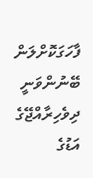ފާހަގަކޮށްލަން ބޭނުންވަނީ ދިވެހިރާއްޖޭގެ އަޑުގެ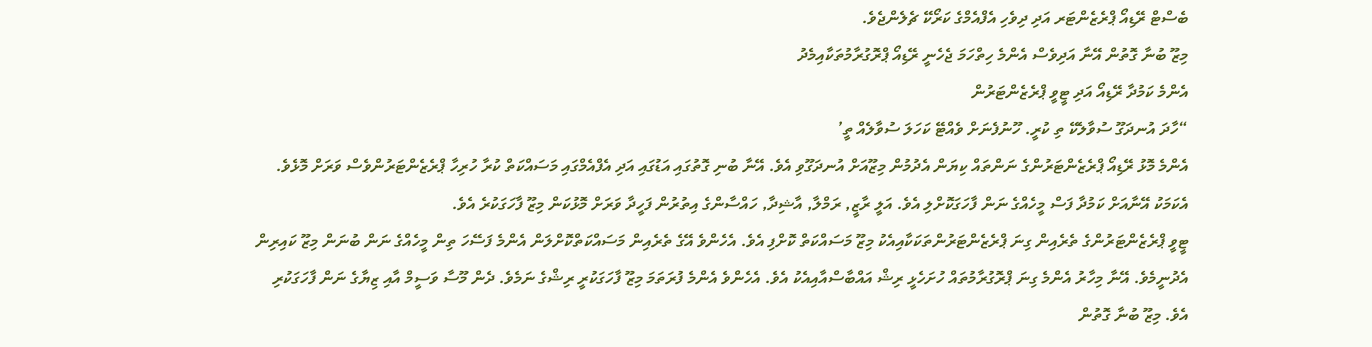ބެސްޓް ރޭޑިއޯ ޕްރެޒެންޓަރ އަދި ދިވެހި އެފްއެމްގެ ކަރޯކޭ ޗެލެންޖެވެ.
މިޒޫ ބުނާ ގޮތުން އޭނާ އަދިވެސް އެންމެ ހިތްހަމަ ޖެހެނީ ރޭޑިއޯ ޕްރޮގުރާމުތަކާއިމެދު
އެންމެ ކަމުދާ ރޭޑިއޯ އަދި ޓީވީ ޕްރެޒެންޓަރުން
“ހާދަ އުނދަގޫ ސުވާލެކޭ ތި ކުރީ. ހޫނުފެނަށް ވެއްޓޭ ކަހަލަ ސުވާލެއް ތީ’
އެންމެ މޮޅު ރޭޑިއޯ ޕްރެޒެންޓަރުންގެ ނަންތައް ކިޔަން އެދުމުން މިޒޫއަށް އުނދަގޫވި އެވެ. އޭނާ ބުނި ގޮތުގައި އަޑުގައި އަދި އެފްއެމްގައި މަސައްކަތް ކުރާ ހުރިހާ ޕްރެޒެންޓަރުންވެސް ވަރަށް މޮޅެވެ. އެކަމަކު އޭނާއަށް ކަމުދާ ފަސް މީހެއްގެ ނަން ފާހަގަކޮށްލި އެވެ. އަލީ ރާޒީ, ރަމްލާ, އާޝިދާ, ހައްސާންގެ އިތުރުން ފަހީދާ ވަރަށް މޮޅުކަން މިޒޫ ފާހަގަކުރެ އެވެ.
ޓީވީ ޕްރެޒެންޓަރުންގެ ތެރެއިން ގިނަ ޕްރެޒެންޓަރުންތަކަކާއިއެކު މިޒޫ މަސައްކަތް ކޮށްފި އެވެ. އެހެންވެ އޭގެ ތެރެއިން މަސައްކަތްކޮށްލަން އެންމެ ފަސޭހަ ތިން މީހެއްގެ ނަން ބުނަން މިޒޫ ކައިރިން އެދުނީމެވެ. އޭނާ މިހާރު އެންމެ ގިނަ ޕްރޮގުރާމުތައް ހުށަހެޅީ ރިޝް އައްބާސްއާއިއެކު އެވެ. އެހެންވެ އެންމެ ފުރަތަމަ މިޒޫ ފާހަގަކުރީ ރިޝްގެ ނަމެވެ. ދެން މޫސާ ވަސީމް އާއި ޒިޔާގެ ނަން ފާހަގަކުރި އެވެ. މިޒޫ ބުނާ ގޮތުން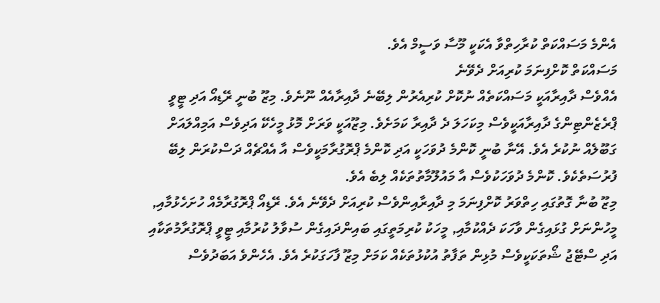އެންމެ މަސައްކަތް ކުރާހިތްވާ އެކަކީ މޫސާ ވަސީމް އެވެ.
މަސައްކަތް ކޮށްފިނަމަ ކުރިއަށް ދެވޭނެ
އެއްވެސް ދާއިރާއަކީ މަސައްކަތެއް ނުކޮށް ކުރިއެރުން ލިބޭނެ ދާއިރާއެއް ނޫނެވެ. މިޒޫ ބުނީ ރޭޑިއޯ އަދި ޓީވީ ޕްރެޒެންޓިންގެ ދާއިރާއަކީވެސް މިކަހަލަ ދެ ދާއިރާ ކަމަށެވެ. މިޒޫއަކީ ވަރަށް މޮޅު މީހެކޭ އަދިވެސް އަމިއްލައަށް ގަބޫލެއް ނުކުރެ އެވެ. އޭނާ ބުނީ ކޮންމެ ދުވަހަކީ އަދި ކޮންމެ ޕްރޮގުރާމަކީވެސް އާ އެއްޗެއް ދަސްކުރަން ލިބޭ ފުރުސަތެކެވެ. ކޮންމެ ދުވަހަކުވެސް އާ މައުލޫމާތުތަކެއް ލިބެ އެވެ.
މިޒޫ ބުނާ ގޮތުގައި ހިތްވަރު ކޮށްފިނަމަ މި ދާއިރާއިންވެސް ކުރިއަށް ދެވޭނެ އެވެ. ރޭޑިއޯ ޕްރޮގުރާމެއް ހުށަހެޅުމާއި, މީހުންނަށް ގުޅައިގެން ވާހަކަ ދެއްކުމާއި, މީހަކު ކުރިމަތީގައި ބައިންދައިގެން ސުވާލު ކުރުމާއި ޓީވީ ޕްރޮގުރާމުތަކާއި އަދި ސްޓޭޖު ޝޯތަކަކީވެސް މުޅިން ތަފާތު އުކުޅުތަކެއް ކަމަށް މިޒޫ ފާހަގަކުރެ އެވެ. އެހެންވެ އަބަދުވެސް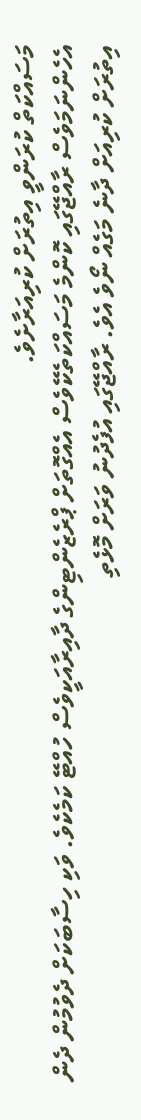މަސައްކަތް ކުރަންވީ އިތުރަށް ކުރިއަރާށެވެ.
އެހެންނަމަވެސް ރާއްޖޭގައި ކޮންމެ މަސައްކަތެކޭވެސް އެއްގޮތަށް ޕްރެޒެންޓިންގެ ދާއިރާއަކީވެސް ހުއްޓޭ ކަމެކެވެ. ވަކި ހިސާބަކަށް ދެވުމުން ދެން އިތުރަށް ކުރިއަށް ދާނެ މަގެއް ނޯވެ އެވެ. ރާއްޖޭގައި އުފެދުނު ވަރަށް މޮޅެތި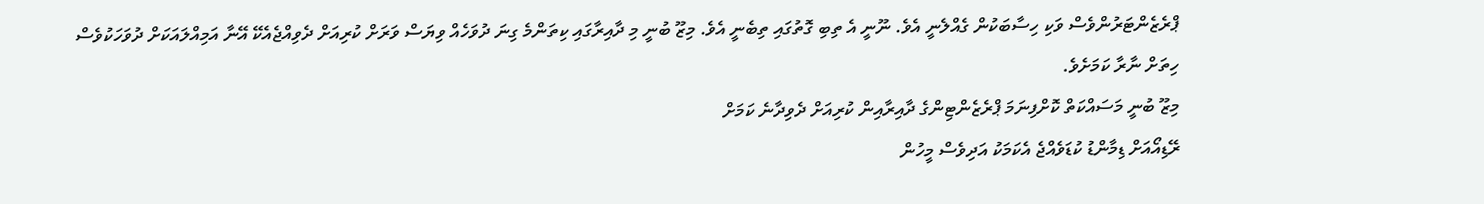ޕްރެޒެންޓަރުންވެސް ވަކި ހިސާބަކުން ގެއްލެނީ އެވެ. ނޫނީ އެ ތިބި ގޮތުގައި ތިބެނީ އެވެ. މިޒޫ ބުނީ މި ދާއިރާގައި ކިތަންމެ ގިނަ ދުވަހެއް ވިޔަސް ވަރަށް ކުރިއަށް ދެވިއްޖެއެކޭ އޭނާ އަމިއްލައަކަށް ދުވަހަކުވެސް ހިތަށް ނާރާ ކަމަށެވެ.
މިޒޫ ބުނީ މަސައްކަތް ކޮށްފިނަމަ ޕްރެޒެންޓިންގެ ދާއިރާއިން ކުރިއަށް ދެވިދާނެ ކަމަށް
ރޭޑިއޯއަށް ޑިމާންޑު ކުޑަވެއްޖެ އެކަމަކު އަދިވެސް މީހުން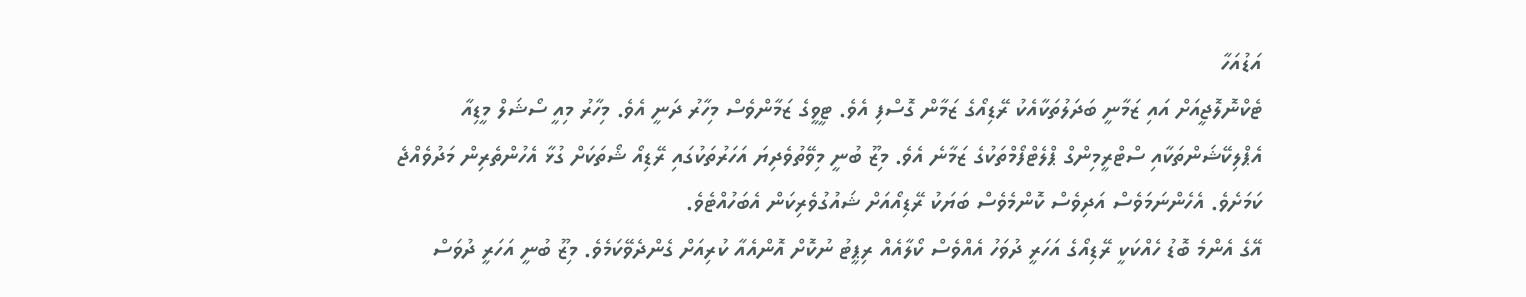އަޑުއަހާ
ޓެކްނޮލޮޖީއަށް އައި ޒަމާނީ ބަދަލުތަކާއެކު ރޭޑިއޯގެ ޒަމާން ގޮސްފި އެވެ. ޓީވީގެ ޒަމާންވެސް މިހާރު ދަނީ އެވެ. މިހާރު މިއީ ސޯޝަލް މީޑިއާ އެޕްލިކޭޝަންތަކާއި ސްޓްރީމިންގް ޕްލެޓްފޯމްތަކުގެ ޒަމާނެ އެވެ. މިޒޫ ބުނީ މިވޭތުވެދިޔަ އަހަރުތަކުގައި ރޭޑިއޯ ޝޯތަކަށް ގުޅާ އެހުންތެރިން މަދުވެއްޖެ ކަމަށެވެ. އެހެންނަމަވެސް އަދިވެސް ކޮންމެވެސް ބަޔަކު ރޭޑިއޯއަށް ޝައުގުވެރިކަން އެބަހުއްޓެވެ.
އޭގެ އެންމެ ބޮޑު ހެއްކަކީ ރޭޑިއޯގެ އަހަރީ ދުވަހު އެއްވެސް ކޯލާއެއް ރިޕީޓު ނުކޮށް އޮންއެއާ ކުރިއަށް ގެންދެވޭކަމެވެ. މިޒޫ ބުނީ އަހަރީ ދުވަސް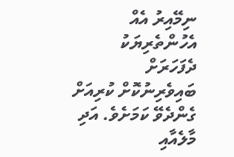ނިމޭއިރު އެއް އެހުންތެރިޔަކު ދެފަހަރަށް ބައިވެރިނުކޮށް ކުރިއަށް ގެންދެވޭ ކަމަށެވެ. އަދި މާލެއާއި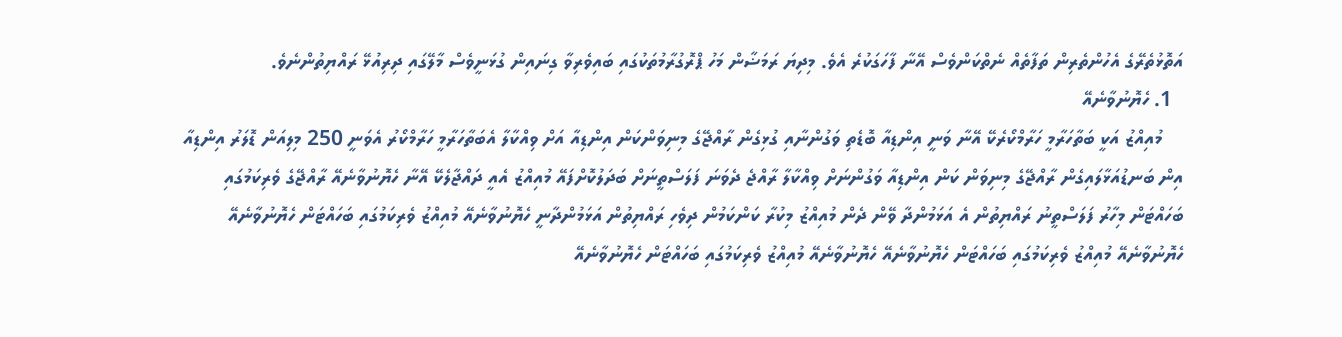އަތޮޅުތެރޭގެ އެހުންތެރިން ތަފާތެއް ނެތްކަންވެސް އޭނާ ފާހަގަކުރެ އެވެ. މިދިޔަ ރަމަޟާން މަހު ޕްރޮގުރާމުތަކުގައި ބައިވެރިވާ ގިނައިން ގުޅަނީވެސް މާލޭގައި ދިރިއުޅޭ ރައްޔިތުންނެވެ.
  1. ހެޔޮނުވާނެއޭ
    މުއިއްޒު އަކީ ބަތާހަރާމީ ހަރާމްކޯރެކޭ އޭނާ ވަނީ އިންޑިއާ ބޮޑެތި ވަގުންނާއި ގުޅިގެން ރާއްޖޭގެ މިނިވަންކަން އިންޑިއާ އަށް ވިއްކާލާ އެބަތާހަރާމީ ހަރާމްކޯރު އެވަނީ 250 މިލިއަން ޑޮލަރު އިންޑިއާ އިން ބަނޑުއަޅާލައިގެން ރާއްޖޭގެ މިނިވަން ކަން އިންޑިއާ ވަގުންނަށް ވިއްކާލާ ރާއްޖެ ދެވަނަ ފަލަސްތީނަށް ބަދަލުކޮށްފައޭ މުއިއްޒު އެއީ ދައްޖާލެކޭ އޭނާ ހެޔޮނުވާނެއޭ ރާއްޖޭގެ ވެރިކަމުގައި ބަހައްޓަން މިހާރު ފަލަސްތީނު ރައްޔިތުން އެ އަޅަމުންދާ ވޭން ދެން މުއިއްޒު މިކުރާ ކަންކަމުން ދިވެހި ރައްޔިތުން އަޅަމުންދާނީ ހެޔޮނުވާނެއޭ މުއިއްޒު ވެރިކަމުގައި ބަހައްޓަން ހެޔޮނުވާނެއޭ ހެޔޮނުވާނެއޭ މުއިއްޒު ވެރިކަމުގައި ބަހައްޓަން ހެޔޮނުވާނެއޭ ހެޔޮނުވާނެއޭ މުއިއްޒު ވެރިކަމުގައި ބަހައްޓަން ހެޔޮނުވާނެއޭ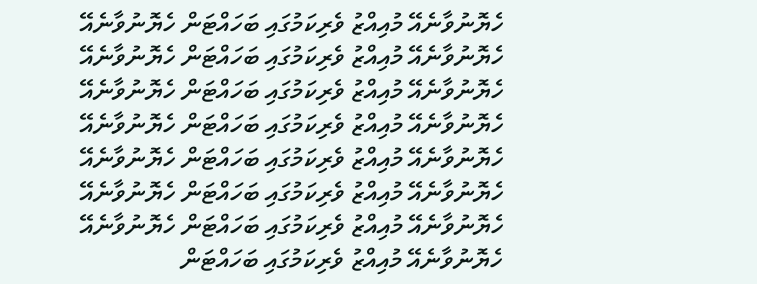ހެޔޮނުވާނެއޭ މުއިއްޒު ވެރިކަމުގައި ބަހައްޓަން ހެޔޮނުވާނެއޭ ހެޔޮނުވާނެއޭ މުއިއްޒު ވެރިކަމުގައި ބަހައްޓަން ހެޔޮނުވާނެއޭ ހެޔޮނުވާނެއޭ މުއިއްޒު ވެރިކަމުގައި ބަހައްޓަން ހެޔޮނުވާނެއޭ ހެޔޮނުވާނެއޭ މުއިއްޒު ވެރިކަމުގައި ބަހައްޓަން ހެޔޮނުވާނެއޭ ހެޔޮނުވާނެއޭ މުއިއްޒު ވެރިކަމުގައި ބަހައްޓަން ހެޔޮނުވާނެއޭ ހެޔޮނުވާނެއޭ މުއިއްޒު ވެރިކަމުގައި ބަހައްޓަން ހެޔޮނުވާނެއޭ ހެޔޮނުވާނެއޭ މުއިއްޒު ވެރިކަމުގައި ބަހައްޓަން ހެޔޮނުވާނެއޭ ހެޔޮނުވާނެއޭ މުއިއްޒު ވެރިކަމުގައި ބަހައްޓަން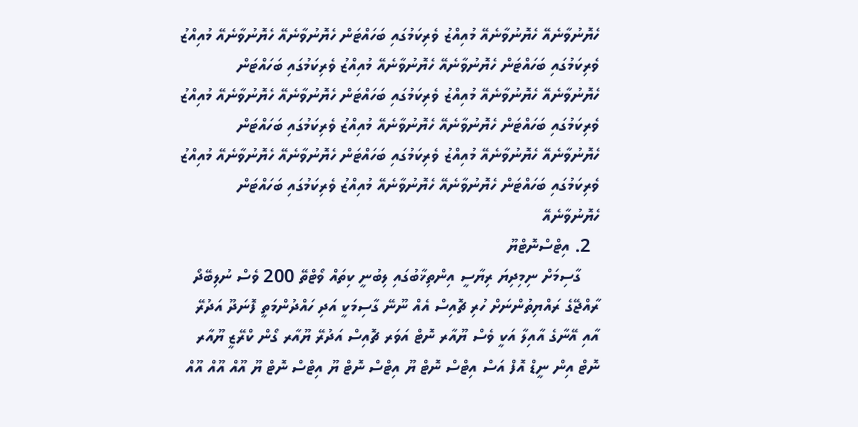ހެޔޮނުވާނެއޭ ހެޔޮނުވާނެއޭ މުއިއްޒު ވެރިކަމުގައި ބަހައްޓަން ހެޔޮނުވާނެއޭ ހެޔޮނުވާނެއޭ މުއިއްޒު ވެރިކަމުގައި ބަހައްޓަން ހެޔޮނުވާނެއޭ ހެޔޮނުވާނެއޭ މުއިއްޒު ވެރިކަމުގައި ބަހައްޓަން ހެޔޮނުވާނެއޭ ހެޔޮނުވާނެއޭ މުއިއްޒު ވެރިކަމުގައި ބަހައްޓަން ހެޔޮނުވާނެއޭ ހެޔޮނުވާނެއޭ މުއިއްޒު ވެރިކަމުގައި ބަހައްޓަން ހެޔޮނުވާނެއޭ ހެޔޮނުވާނެއޭ މުއިއްޒު ވެރިކަމުގައި ބަހައްޓަން ހެޔޮނުވާނެއޭ ހެޔޮނުވާނެއޭ މުއިއްޒު ވެރިކަމުގައި ބަހައްޓަން ހެޔޮނުވާނެއޭ ހެޔޮނުވާނެއޭ މުއިއްޒު ވެރިކަމުގައި ބަހައްޓަން ހެޔޮނުވާނެއޭ ހެޔޮނުވާނެއޭ މުއިއްޒު ވެރިކަމުގައި ބަހައްޓަން ހެޔޮނުވާނެއޭ
  2. އިޓްސްނޮޓްޔޫ
    ގާސިމަށް ނިމިދިޔަ ރިޔާސީ އިންތިޚާބުގައި ލިބުނީ ކިތައް ވޯޓްތޭ 200 ވެސް ނުލިބޭދޯ ރާއްޖޭގެ ރައްޔިތުންނަށް ހުރި ޗޮއިސް އެއް ނޫނޭ ގާސިމަކީ އަދި ހައްދުންމަތީ ފޮނަދޫ އަދުރޭ އާއި އޭނާގެ އާއިލާ އަކީ ވެސް ޔޫއާރ ނޮޓް އަވަރ ޗޮއިސް އަދުރޭ ޔޫއާރ ގޯން ކްރޭޒީ ޔޫއާރ ނޮޓް އިން ނީޑް އޮފް އަސް އިޓްސް ނޮޓް ޔޫ އިޓްސް ނޮޓް ޔޫ އިޓްސް ނޮޓް ޔޫ އޫއް އޫއް އޫއް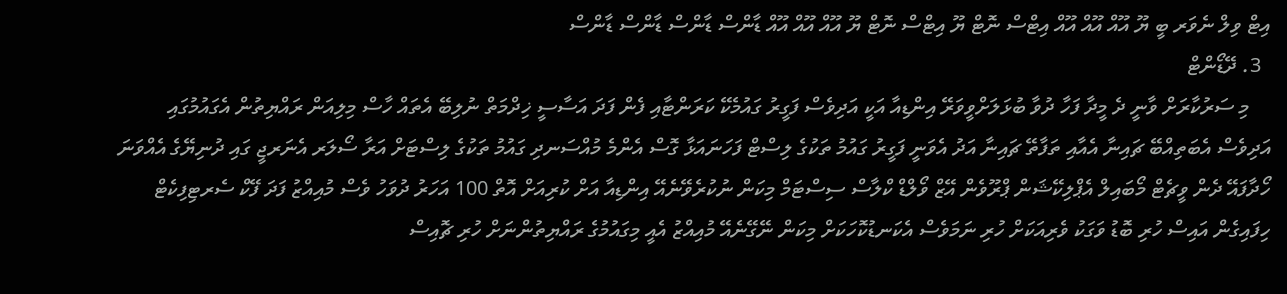އިޓް ވިލް ނެވަރ ބީ ޔޫ އޫއް އޫއް އޫއް އިޓްސް ނޮޓް ޔޫ އިޓްސް ނޮޓް ޔޫ އޫއް އޫއް އޫއް ޑާންސް ޑާންސް ޑާންސް ޑާންސް
  3. ދޭޑޯންޓް
    މި ސަރުކާރަށް ވާނީ ދެ މީދާ ފަހާ ދުވާ ބުޅަލަށްވީވަރޭ އިންޑިއާ އަކީ އަދިވެސް ފަގީރު ގައުމެކޭ ކަރަންޓާއި ފެން ފަދަ އަސާސީ ޚިދްމަތް ނުލިބޭ އެތައް ހާސް މިލިއަން ރައްޔިތުން އެގައުމުގައި އަދިވެސް އެބަތިއްބޭ ޗައިނާ އެއާއި ތަފާތޭ ޗައިނާ އަދު އެވަނީ ފަގީރު ގައުމު ތަކުގެ ލިސްޓް ފަހަނައަޅާ ގޮސް އެންމެ މުއްސަނދި ގައުމު ތަކުގެ ލިސްޓަށް އަރާ ސޯލަރ އެނަރޖީ ގައި ދުނިޔޭގެ އެއްވަނަ ހޯދާފައޭ ދެން ވީޗެޓް މޯބައިލް އެޕްލިކޭޝަން ޕްރޫވެން އޭޒް ވޯލްޑް ކްލާސް ސިސްޓަމް މިކަން ނުކުރެވޭނެއޭ އިންޑިއާ އަށް ކުރިއަށް އޮތް 100 އަހަރު ދުވަހު ވެސް މުއިއްޒު ފަދަ ފޭކް ސެރޓިފިކެޓް ހިފައިގެން އައިސް ހުރި ބޮޑު ވަގަކު ވެރިއަކަށް ހުރި ނަމަވެސް އެކަނޑުކޮހަކަށް މިކަން ނޭގޭނެއޭ މުއިއްޒު އެއީ މިގައުމުގެ ރައްޔިތުންނަށް ހުރި ޗޮއިސް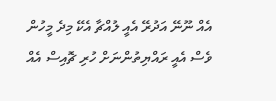އެއް ނޫނޭ އަދުރޭ އެއީ ލުއްޗާ އެކޭ މިދެ މީހުން ވެސް އެއީ ރައްޔިތުންނަށް ހުރި ޗޮއިސް އެއް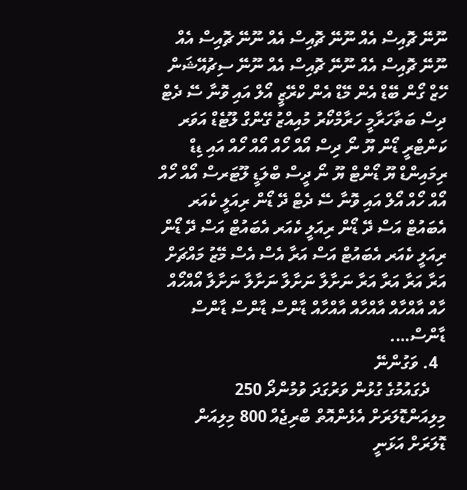ނޫނޭ ޗޮއިސް އެއް ނޫނޭ ޗޮއިސް އެއް ނޫނޭ ޗޮއިސް އެއް ނޫނޭ ޗޮއިސް އެއް ނޫނޭ ޗޮއިސް އެއް ނޫނޭ ސިޗުއޭޝަން ހޭޒް ގޯން ބޭޑް އެން މޭޑް އެން ކްރޭޒީ އޯލް އައި ވޮނާ ސޭ ދެޓް ދިސް ބަތާހަރާމީ ހަރާމްކޯރު މުއިއްޒު ގޭންގް ލޫޓެޑް އަވަރ ކަންޓްރީ ޑޯން ޔޫ ނޯ ދިސް އޯއް ހޯއް އޯއް ހޯއް އައި ޑިޑް ރިމައިންޑް ޔޫ ޑޯންޓް ޔޫ ނޯ ދީސް ބްލަޑީ ލޫޓަރސް އޯއް ހޯއް އޯއް ހޯއް އޯލް އައި ވޮނާ ސޭ ދެޓް ދޭ ޑޯން ރިއަލީ ކެއަރ އެބައުޓް އަސް ދޭ ޑޯން ރިއަލީ ކެއަރ އެބައުޓް އަސް ދޭ ޑޯން ރިއަލީ ކެއަރ އެބައުޓް އަސް އަރާ އެސް އެސް މޭޒު މައްޗަށް އަރާ އަރާ އަރާ އަރާ ނަށާލާ ނަށާލާ ނަށާލާ ނަށާލާ އޯއްހޯއް ހާއް އާއްހާއް އާއްހާއް އާއްހާއް ޑާންސް ޑާންސް ޑާންސް ޑާންސް….
  4. ވަގުންނޭ
    ދެގައުމުގެ ގުޅުން ވަރުގަދަ ވުމުންދޯ 250 މިލިއަންޑޮލަރަށް އެޅެންއޮތް ބްރިޖެއް 800 މިލިއަން ޑޮލަރަށް އަޅަނީ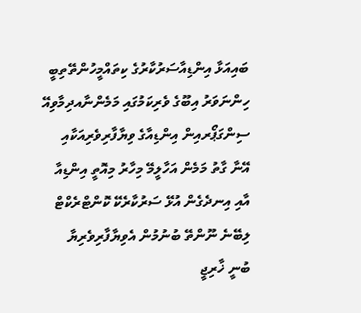ބައިއަޅާ އިންޑިއާސަރުކާރުގެ ކިތައްމީހުންތޭތިބީ ހިންނަވަރު އިބޫގެ ވެރިކަމުގައި މަމެންނާއދިމާވިއޭ ސިންގަޕޯރއިން އިންޑިއާގެ ވިޔާފާރިވެރިއަކާއި އޭނާ ގާތު މަމެން އަހާލީމޭ މިހާރު މިއޮތީ އިންޑިއާ އާއި އިނދެގެން އުޅޭ ސަރުކާރެކޭ ކޮންޓްރެކްޓް ލިބޭނެ ނޫންތޭ ބުނުމުން އެވިޔާފާރިވެރިޔާ ބުނީ ޚާރިޖީ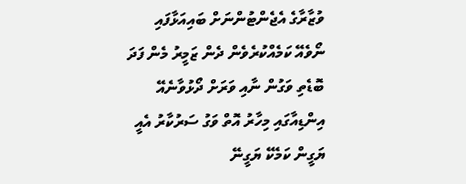ވުޒާރާގެ އެޖެންޓުންނަށް ބައިއަޅާފައި ނޯވެއޭ ކަމެއްކުރެވެން ދެން ޒަމީރު މެން ފަދަ ބޮޑެތި ވަގުން ނާއި ވަރަށް ދޯޅުވާނެއޭ އިންޑިއާގައި މިހާރު އޮތް ވަގު ސަރުކާރު އެއީ ޔަގީން ކަމެކޭ ޔަގީނޭ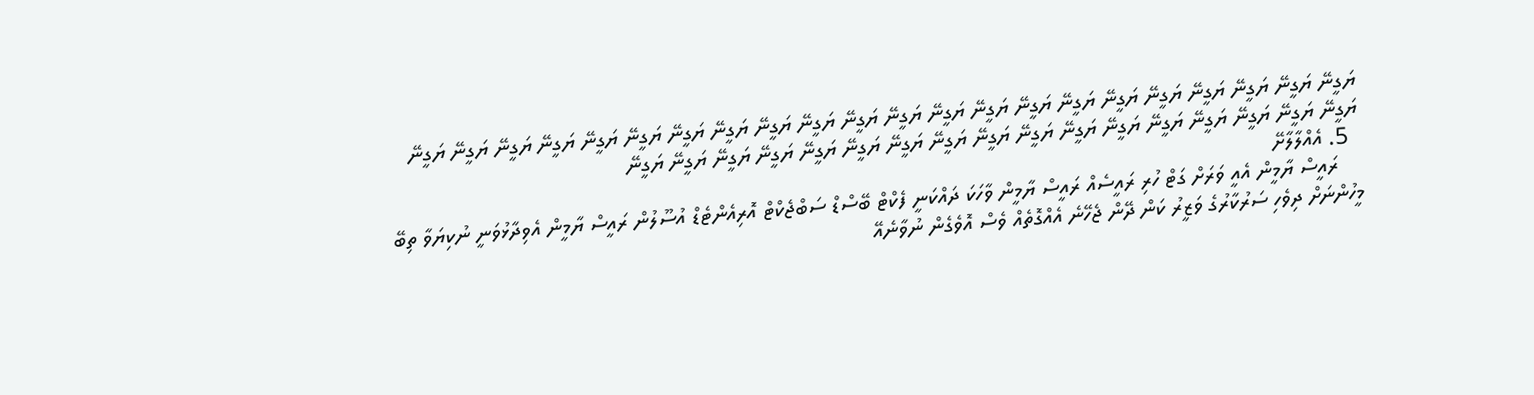ޔަގީނޭ ޔަގީނޭ ޔަގީނޭ ޔަގީނޭ ޔަގީނޭ ޔަގީނޭ ޔަގީނޭ ޔަގީނޭ ޔަގީނޭ ޔަގީނޭ ޔަގީނޭ ޔަގީނޭ ޔަގީނޭ ޔަގީނޭ ޔަގީނޭ ޔަގީނޭ ޔަގީނޭ ޔަގީނޭ ޔަގީނޭ ޔަގީނޭ ޔަގީނޭ ޔަގީނޭ ޔަގީނޭ ޔަގީނޭ ޔަގީނޭ ޔަގީނޭ ޔަގީނޭ ޔަގީނޭ ޔަގީނޭ ޔަގީނޭ ޔަގީނޭ ޔަގީނޭ ޔަގީނޭ ޔަގީނޭ ޔަގީނޭ ޔަގީނޭ ޔަގީނޭ ޔަގީނޭ ޔަގީނޭ
  5. އެއްލާލާށޭ
    ރައީސް ޔާމީން އެއީ ވަރަށް ގަޓް ހުރި ރައީސެއް ރައީސް ޔާމީން ވާހަކަ ދައްކަނީ ފެކްޓް ބޭސްޑް ސަބްޖެކްޓް އޮރިއެންޓެޑް އުސޫލުން ރައީސް ޔާމީން އެވިދާޅުވަނީ ނުކިޔަވާ ތިބޭ މީހުންނަށް ދިވެހި ސަރުކާރުގެ ވަޒީރު ކަން ދޭން ޖެހޭނެ އެއްގޮތެއް ވެސް އޮވެގެން ނުވާނެއޭ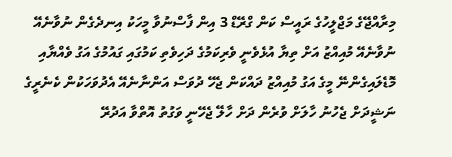މިރާއްޖޭގެ މަޖްލީހުގެ ރައީސް ކަން ގްރޭޑް 3 އިން ފާސްނުވާ މީހަކު އިނދެގެން ނުވާނެއޭ ނުވާނެއޭ މުއިއްޒު އަށް ތިޔާ އުޅެވެނީ ވެރިކަމުގެ ދަހިވެތި ކަމުގައި ގައުމުގެ އަގު ވެއްޔާއި މޮޑެލައިގެންނޭ މީގެ އަގު މުއިއްޒު ދައްކަން ޖެހޭ ދުވަސް އަންނާނެއޭ އެދުވަހަކުން ކެނެރީގެ ނަޝީދަށް ޖެހުނު ހާލަށް ވުރެން ދަށް ހާލޭ ޖެހޭނީ ވަގުތު އޮތްވާ އަދުރޭ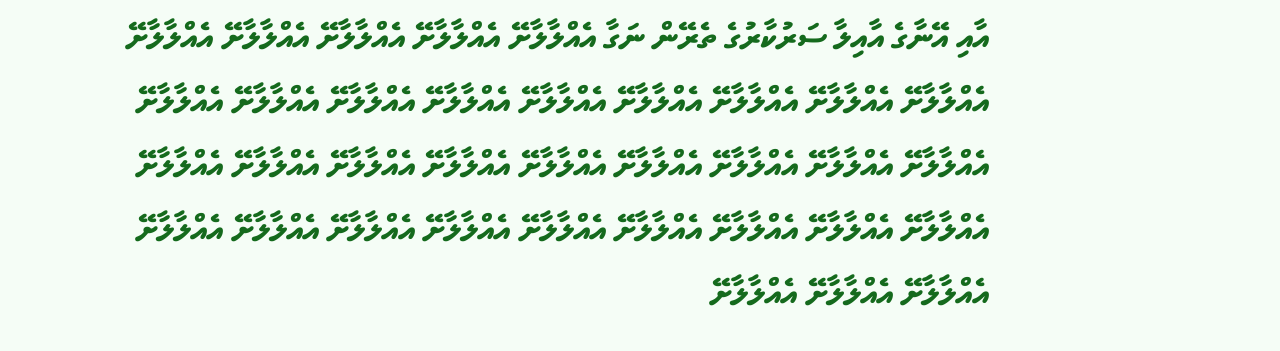އާއި އޭނާގެ އާއިލާ ސަރުކާރުގެ ތެރޭން ނަގާ އެއްލާލާށޭ އެއްލާލާށޭ އެއްލާލާށޭ އެއްލާލާށޭ އެއްލާލާށޭ އެއްލާލާށޭ އެއްލާލާށޭ އެއްލާލާށޭ އެއްލާލާށޭ އެއްލާލާށޭ އެއްލާލާށޭ އެއްލާލާށޭ އެއްލާލާށޭ އެއްލާލާށޭ އެއްލާލާށޭ އެއްލާލާށޭ އެއްލާލާށޭ އެއްލާލާށޭ އެއްލާލާށޭ އެއްލާލާށޭ އެއްލާލާށޭ އެއްލާލާށޭ އެއްލާލާށޭ އެއްލާލާށޭ އެއްލާލާށޭ އެއްލާލާށޭ އެއްލާލާށޭ އެއްލާލާށޭ އެއްލާލާށޭ އެއްލާލާށޭ އެއްލާލާށޭ އެއްލާލާށޭ އެއްލާލާށޭ އެއްލާލާށޭ އެއްލާލާށޭ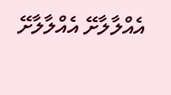އެއްލާލާށޭ އެއްލާލާށޭ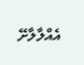އެއްލާލާށޭ